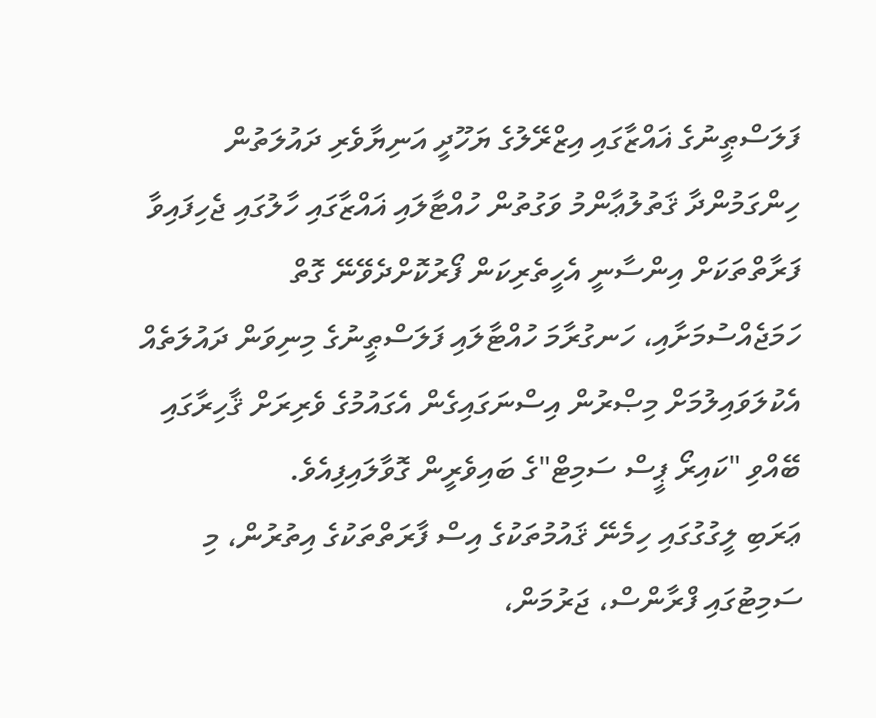ފަލަސްޠީނުގެ ޣައްޒާގައި އިޒްރޭލުގެ ޔަހޫދީ އަނިޔާވެރި ދައުލަތުން ހިންގަމުންދާ ޤަތުލުޢާންމު ވަގުތުން ހުއްޓާލައި ޣައްޒާގައި ހާލުގައި ޖެހިފައިވާ ފަރާތްތަކަށް އިންސާނީ އެހީތެރިކަން ފޯރުކޮށްދެވޭނޭ ގޮތް ހަމަޖެއްސުމަށާއި، ހަނގުރާމަ ހުއްޓާލައި ފަލަސްޠީނުގެ މިނިވަން ދައުލަތެއް އެކުލަވައިލުމަށް މިޞްރުން އިސްނަގައިގެން އެގައުމުގެ ވެރިރަށް ޤާހިރާގައި ބޭއްވި "ކައިރޯ ޕީސް ސަމިޓް"ގެ ބައިވެރީން ގޮވާލައިފިއެވެ.
ޢަރަބި ލީގުގުގައި ހިމެނޭ ޤައުމުތަކުގެ އިސް ފާރަތްތަކުގެ އިތުރުން، މި ސަމިޓުގައި ފްރާންސް، ޖަރުމަން،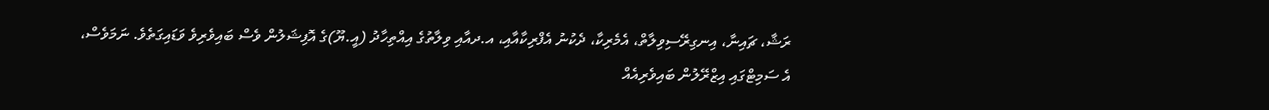ރަޝާ، ޗައިނާ، އިނގިރޭސިވިލާތް، އެމެރިކާ، ދެކުނު އެފްރިކާއާއި، އ.ދއާއި ވިލާތުގެ އިއްތިހާދު (އީ.ޔޫ)ގެ އޮފިޝަލުން ވެސް ބައިވެރިވެ ވަޑައިގަތެވެ. ނަމަވެސް، އެ ސަމިޓްގައި އިޒްރޭލުން ބައިވެރިއެއް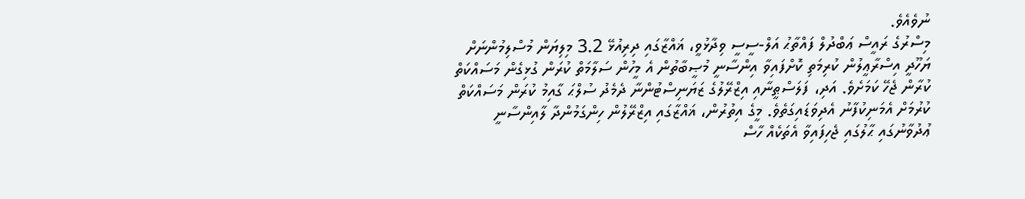ނުވެއެވެ.
މިސްރުގެ ރައީސް ޢަބްދުލް ފައްތާޙު އަލް-ސީސީ ވިދާޅުވީ، ޣައްޒާގައި ދިރިއުޅޭ 3.2 މިލިޔަން މުސްލިމުންނަށް ޔަހޫދީ އިސްރާޢީލުން ކުރިމަތި ކޮށްފައިވާ އިންސާނީ މުޞީބާތުން އެ މީހުން ސަލާމަތް ކުރަން ގުޅިގެން މަސައްކަތް ކުރާން ޖެހޭ ކަމަށެވެ. އަދި، ފަލަސްޠީނާއި އިޒްރޭލުގެ ޒަޔަނިސްޓުންނާ ދެމެދު ސުލްޙަ ގާއިމު ކުރަން މަސައްކަތް ކުރުމަށް އެމަނިކުފާނު އެދިވަޑައިގަތެވެ. މީގެ އިތުރުން، ޣައްޒާގައި އިޒްރޭލުން ހިންގަމުންދާ ލާއިންސާނީ ޢުދުވާނުގައި ޙާލުގައި ޖެހިފައިވާ އެތަކެއް ހާސް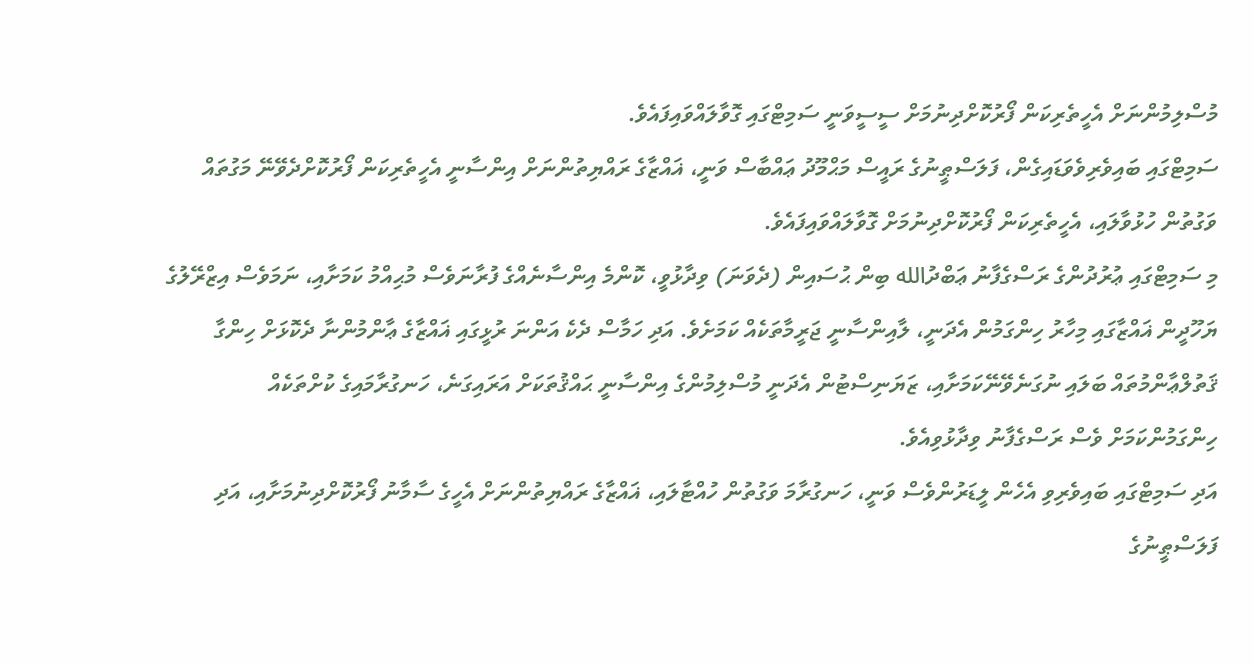މުސްލިމުންނަށް އެހީތެރިކަން ފޯރުކޮށްދިނުމަށް ސީސީވަނީ ސަމިޓްގައި ގޮވާލައްވައިފައެވެ.
ސަމިޓްގައި ބައިވެރިވެވަޑައިގެން، ފަލަސްޠީނުގެ ރައީސް މަޙްމޫދު ޢައްބާސް ވަނީ، ޣައްޒާގެ ރައްޔިތުންނަށް އިންސާނީ އެހީތެރިކަން ފޯރުކޮށްދެވޭނޭ މަގުތައް ވަގުތުން ހުޅުވާލައި، އެހީތެރިކަން ފޯރުކޮށްދިނުމަށް ގޮވާލައްވައިފައެވެ.
މި ސަމިޓްގައި ޢުރުދުންގެ ރަސްގެފާނު ޢަބްދުالله ބިން ޙުސައިން (ދެވަނަ) ވިދާޅުވީ، ކޮންމެ އިންސާނެއްގެ ފުރާނަވެސް މުޙިއްމު ކަމަށާއި، ނަމަވެސް އިޒްރޭލުގެ ޔަހޫދީން ޣައްޒާގައި މިހާރު ހިންގަމުން އެދަނީ، ލާއިންސާނީ ޖަރީމާތަކެއް ކަމަށެވެ. އަދި ހަމާސް ދެކެ އަންނަ ރުޅީގައި ޣައްޒާގެ ޢާންމުންނާ ދެކޮޅަށް ހިންގާ ޤަތުލްޢާންމުތައް ބަލައި ނުގަނެވޭނޭކަމަށާއި، ޒަޔަނިސްޓުން އެދަނީ މުސްލިމުންގެ އިންސާނީ ޙައްޤުތަކަށް އަރައިގަނެ، ހަނގުރާމައިގެ ކުށްތަކެއް ހިންގަމުންކަމަށް ވެސް ރަސްގެފާނު ވިދާޅުވިއެވެ.
އަދި ސަމިޓްގައި ބައިވެރިވި އެހެން ލީޑަރުންވެސް ވަނީ، ހަނގުރާމަ ވަގުތުން ހުއްޓާލައި، ޣައްޒާގެ ރައްޔިތުންނަށް އެހީގެ ސާމާނު ފޯރުކޮށްދިނުމަށާއި، އަދި ފަލަސްޠީނުގެ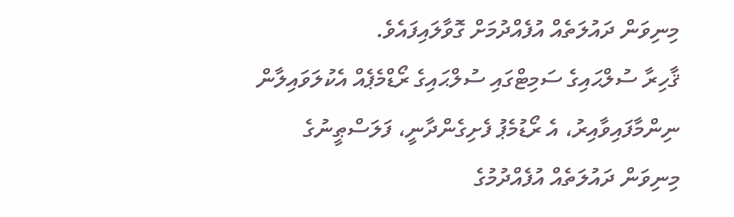މިނިވަން ދައުލަތެއް އުފެއްދުމަށް ގޮވާލައިފައެވެ.
ޤާހިރާ ސުލްޙައިގެ ސަމިޓްގައި ސުލްޙައިގެ ރޯޑްމެޕެއް އެކުލަވައިލާން ނިންމާފައިވާއިރު، އެ ރޯޑުމެޕު ފެށިގެންދާނީ، ފަލަސްޠީނުގެ މިނިވަން ދައުލަތެއް އުފެއްދުމުގެ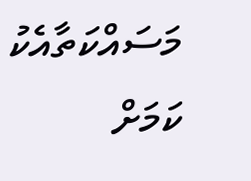މަސައްކަތާއެކު ކަމަށް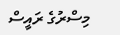މިސްރުގެ ރައީސް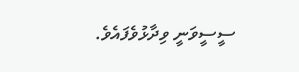ސީސީވަނީ ވިދާޅުވެފައެވެ.